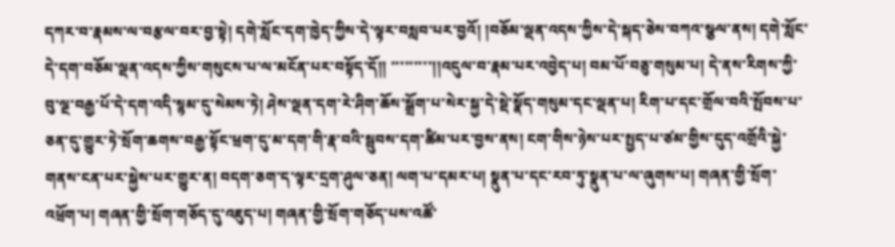དཀར་བ་རྣམས་ལ་བརྩལ་བར་བྱ་སྟེ། དགེ་སློང་དག་ཁྱེད་ཀྱིས་དེ་ལྟར་བསླབ་པར་བྱའོ། །བཅོམ་ལྡན་འདས་ཀྱིས་དེ་སྐད་ཅེས་བཀའ་སྩལ་ནས། དགེ་སློང་དེ་དག་བཅོམ་ལྡན་འདས་ཀྱིས་གསུངས་པ་ལ་མངོན་པར་བསྟོད་དོ།། ་་་་་་་་་།།འདུལ་བ་རྣམ་པར་འབྱེད་པ། བམ་པོ་བཅུ་གསུམ་པ། དེ་ནས་རིགས་ཀྱི་བུ་ལྔ་བརྒྱ་པོ་དེ་དག་འདི་སྙམ་དུ་སེམས་ཏེ། ཤེས་ལྡན་དག་རེ་ཤིག་ཆོས་སྒྲོག་པ་སེར་སྐྱ་དེ་སྡེ་སྣོད་གསུམ་དང་ལྡན་པ། རིག་པ་དང་གྲོལ་བའི་སྤོབས་པ་ཅན་དུ་གྱུར་ཏེ་སྲོག་ཆགས་བརྒྱ་སྟོང་ཕྲག་དུ་མ་དག་གི་རྣ་བའི་སྦུབས་དག་ཚིམ་པར་བྱས་ནས། ངག་གིས་ཉེས་པར་སྤྱད་པ་ཙམ་གྱིས་དུད་འགྲོའི་སྐྱེ་གནས་ངན་པར་སྐྱེས་པར་གྱུར་ན། བདག་ཅག་ད་ལྟར་དྲག་ཤུལ་ཅན། ལག་པ་དམར་པ། སྣུན་པ་དང་རབ་ཏུ་སྣུན་པ་ལ་ཞུགས་པ། གཞན་གྱི་སྲོག་འཕྲོག་པ། གཞན་གྱི་སྲོག་གཅོད་དུ་འཇུད་པ། གཞན་གྱི་སྲོག་གཅོད་པས་འཚོ་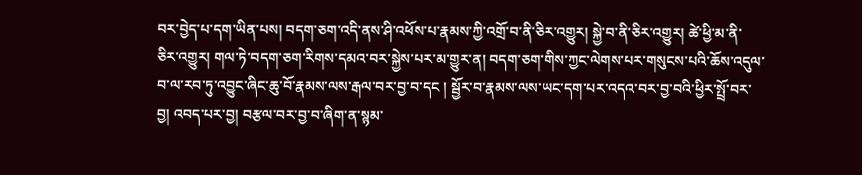བར་བྱེད་པ་དག་ཡིན་པས། བདག་ཅག་འདི་ནས་ཤི་འཕོས་པ་རྣམས་ཀྱི་འགྲོ་བ་ནི་ཅིར་འགྱུར། སྐྱེ་བ་ནི་ཅིར་འགྱུར། ཚེ་ཕྱི་མ་ནི་ཅིར་འགྱུར། གལ་ཏེ་བདག་ཅག་རིགས་དམའ་བར་སྐྱེས་པར་མ་གྱུར་ན། བདག་ཅག་གིས་ཀྱང་ལེགས་པར་གསུངས་པའི་ཆོས་འདུལ་བ་ལ་རབ་ཏུ་འབྱུང་ཞིང་ཆུ་བོ་རྣམས་ལས་རྒལ་བར་བྱ་བ་དང ། སྦྱོར་བ་རྣམས་ལས་ཡང་དག་པར་འདའ་བར་བྱ་བའི་ཕྱིར་སྤྲོ་བར་བྱ། འབད་པར་བྱ། བརྩལ་བར་བྱ་བ་ཞིག་ན་སྙམ་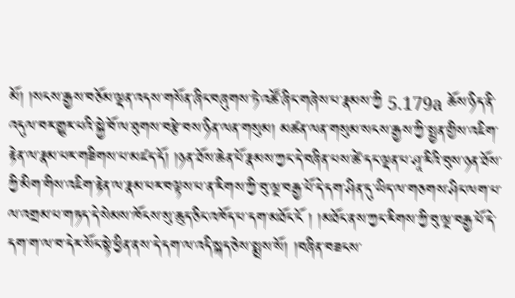མོ། །སངས་རྒྱས་བཅོམ་ལྡན་འདས་གསོན་ཞིང་བཞུགས་ཏེ་འཚོ་ཞིང་གཞེས་པ་རྣམས་ཀྱི 5.179a ཆོས་ཉིད་ནི་འདུལ་བར་གྱུར་པའི་སྐྱེ་བོ་ལ་ཐུགས་བརྩེ་བས་ཉིན་ལན་གསུམ། མཚན་ལན་གསུམ་སངས་རྒྱས་ཀྱི་སྤྱན་གྱིས་འཇིག་རྟེན་ལ་རྣམ་པར་གཟིགས་པ་མཛད་དོ། །ཉན་ཐོས་ཆེན་པོ་རྣམས་ཀྱང་དེ་བཞིན་པས་ཚེ་དང་ལྡན་པ་ཤཱ་རིའི་བུས་ཉན་ཐོས་ཀྱི་མིག་གིས་འཇིག་རྟེན་ལ་རྣམ་པར་བལྟས་པ་ན་རིགས་ཀྱི་བུ་ལྔ་བརྒྱ་པོ་དེ་དག་ཤིན་དུ་ཡིད་ལ་གཅགས་ཤིང་ལག་པ་ལ་འགྲམ་པ་གཏད་དེ་སེམས་ཁོངས་སུ་ཆུད་ཅིང་འཁོད་པ་དག་མཐོང་ངོ ། །མཐོང་ནས་ཀྱང་རིགས་ཀྱི་བུ་ལྔ་བརྒྱ་པོ་དེ་དག་ག་ལ་བ་དེར་སོང་སྟེ་ཕྱིན་ནས་དེ་དག་ལ་འདི་སྐད་ཅེས་སྨྲས་སོ། །བཞིན་བཟངས་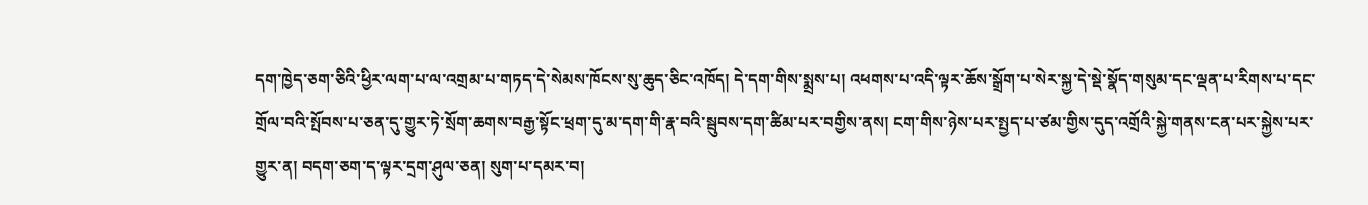དག་ཁྱེད་ཅག་ཅིའི་ཕྱིར་ལག་པ་ལ་འགྲམ་པ་གཏད་དེ་སེམས་ཁོངས་སུ་ཆུད་ཅིང་འཁོད། དེ་དག་གིས་སྨྲས་པ། འཕགས་པ་འདི་ལྟར་ཆོས་སྒྲོག་པ་སེར་སྐྱ་དེ་སྡེ་སྣོད་གསུམ་དང་ལྡན་པ་རིགས་པ་དང་གྲོལ་བའི་སྤོབས་པ་ཅན་དུ་གྱུར་ཏེ་སྲོག་ཆགས་བརྒྱ་སྟོང་ཕྲག་དུ་མ་དག་གི་རྣ་བའི་སྦུབས་དག་ཚིམ་པར་བགྱིས་ནས། ངག་གིས་ཉེས་པར་སྤྱད་པ་ཙམ་གྱིས་དུད་འགྲོའི་སྐྱེ་གནས་ངན་པར་སྐྱེས་པར་གྱུར་ན། བདག་ཅག་ད་ལྟར་དྲག་ཤུལ་ཅན། སུག་པ་དམར་བ།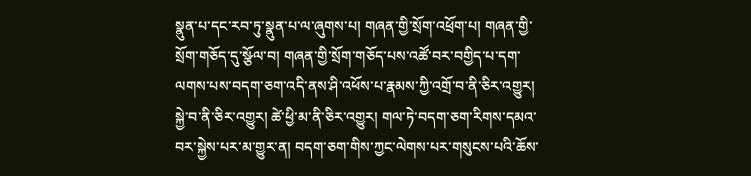སྣུན་པ་དང་རབ་ཏུ་སྣུན་པ་ལ་ཞུགས་པ། གཞན་གྱི་སྲོག་འཕྲོག་པ། གཞན་གྱི་སྲོག་གཅོད་དུ་སྩོལ་བ། གཞན་གྱི་སྲོག་གཅོད་པས་འཚོ་བར་བགྱིད་པ་དག་ལགས་པས་བདག་ཅག་འདི་ནས་ཤི་འཕོས་པ་རྣམས་ཀྱི་འགྲོ་བ་ནི་ཅིར་འགྱུར། སྐྱེ་བ་ནི་ཅིར་འགྱུར། ཚེ་ཕྱི་མ་ནི་ཅིར་འགྱུར། གལ་ཏེ་བདག་ཅག་རིགས་དམའ་བར་སྐྱེས་པར་མ་གྱུར་ན། བདག་ཅག་གིས་ཀྱང་ལེགས་པར་གསུངས་པའི་ཆོས་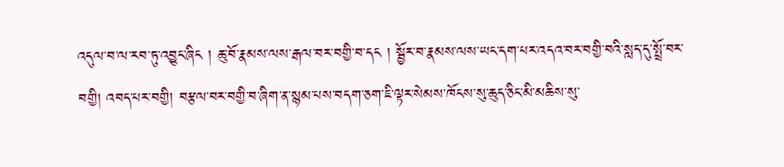འདུལ་བ་ལ་རབ་ཏུ་འབྱུང་ཞིང ། ཆུ་བོ་རྣམས་ལས་རྒལ་བར་བགྱི་བ་དང ། སྦྱོར་བ་རྣམས་ལས་ཡང་དག་པར་འདའ་བར་བགྱི་བའི་སླད་དུ་སྤྲོ་བར་བགྱི། འབད་པར་བགྱི། བརྩལ་བར་བགྱི་བ་ཞིག་ན་སྙམ་པས་བདག་ཅག་ཇི་ལྟར་སེམས་ཁོངས་སུ་ཆུད་ཅིང་མི་མཆིས་སུ་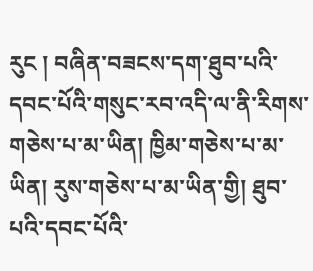རུང ། བཞིན་བཟངས་དག་ཐུབ་པའི་དབང་པོའི་གསུང་རབ་འདི་ལ་ནི་རིགས་གཅེས་པ་མ་ཡིན། ཁྱིམ་གཅེས་པ་མ་ཡིན། རུས་གཅེས་པ་མ་ཡིན་གྱི། ཐུབ་པའི་དབང་པོའི་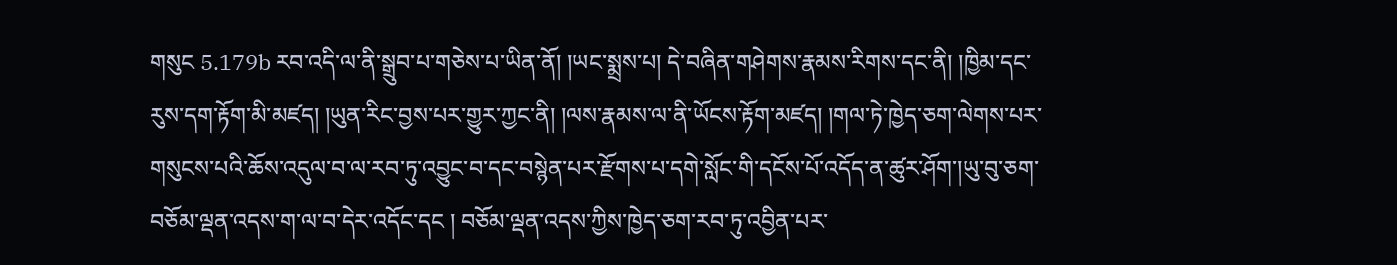གསུང 5.179b རབ་འདི་ལ་ནི་སྒྲུབ་པ་གཅེས་པ་ཡིན་ནོ། །ཡང་སྨྲས་པ། དེ་བཞིན་གཤེགས་རྣམས་རིགས་དང་ནི། །ཁྱིམ་དང་རུས་དག་རྟོག་མི་མཛད། །ཡུན་རིང་བྱས་པར་གྱུར་ཀྱང་ནི། །ལས་རྣམས་ལ་ནི་ཡོངས་རྟོག་མཛད། །གལ་ཏེ་ཁྱེད་ཅག་ལེགས་པར་གསུངས་པའི་ཆོས་འདུལ་བ་ལ་རབ་ཏུ་འབྱུང་བ་དང་བསྙེན་པར་རྫོགས་པ་དགེ་སློང་གི་དངོས་པོ་འདོད་ན་ཚུར་ཤོག་།ཡུ་བུ་ཅག་བཅོམ་ལྡན་འདས་ག་ལ་བ་དེར་འདོང་དང ། བཅོམ་ལྡན་འདས་ཀྱིས་ཁྱེད་ཅག་རབ་ཏུ་འབྱིན་པར་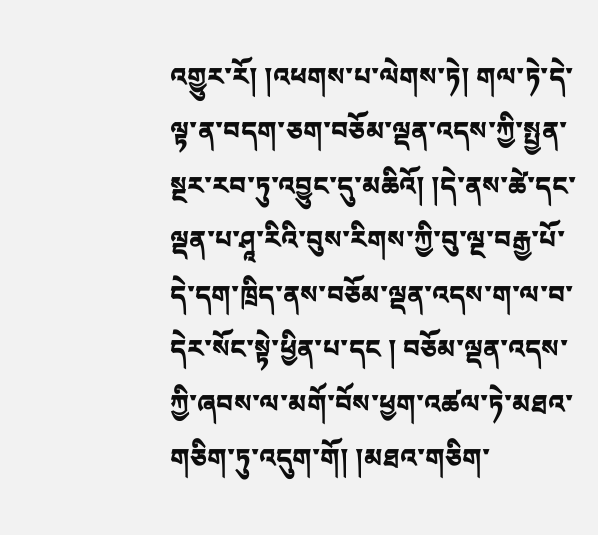འགྱུར་རོ། །འཕགས་པ་ལེགས་ཏེ། གལ་ཏེ་དེ་ལྟ་ན་བདག་ཅག་བཅོམ་ལྡན་འདས་ཀྱི་སྤྱན་སྔར་རབ་ཏུ་འབྱུང་དུ་མཆིའོ། །དེ་ནས་ཚེ་དང་ལྡན་པ་ཤཱ་རིའི་བུས་རིགས་ཀྱི་བུ་ལྔ་བརྒྱ་པོ་དེ་དག་ཁྲིད་ནས་བཅོམ་ལྡན་འདས་ག་ལ་བ་དེར་སོང་སྟེ་ཕྱིན་པ་དང ། བཅོམ་ལྡན་འདས་ཀྱི་ཞབས་ལ་མགོ་བོས་ཕྱག་འཚལ་ཏེ་མཐའ་གཅིག་ཏུ་འདུག་གོ། །མཐའ་གཅིག་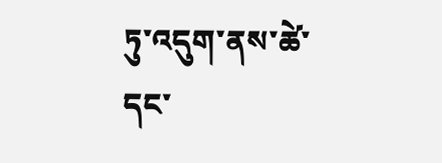ཏུ་འདུག་ནས་ཚེ་དང་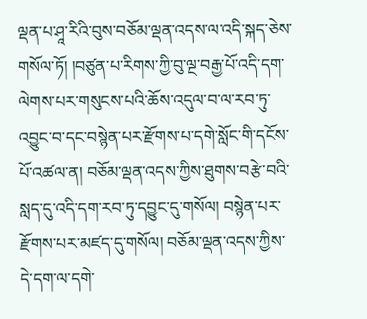ལྡན་པ་ཤཱ་རིའི་བུས་བཅོམ་ལྡན་འདས་ལ་འདི་སྐད་ཅེས་གསོལ་ཏོ། །བཙུན་པ་རིགས་ཀྱི་བུ་ལྔ་བརྒྱ་པོ་འདི་དག་ལེགས་པར་གསུངས་པའི་ཆོས་འདུལ་བ་ལ་རབ་ཏུ་འབྱུང་བ་དང་བསྙེན་པར་རྫོགས་པ་དགེ་སློང་གི་དངོས་པོ་འཚལ་ན། བཅོམ་ལྡན་འདས་ཀྱིས་ཐུགས་བརྩེ་བའི་སླད་དུ་འདི་དག་རབ་ཏུ་དབྱུང་དུ་གསོལ། བསྙེན་པར་རྫོགས་པར་མཛད་དུ་གསོལ། བཅོམ་ལྡན་འདས་ཀྱིས་དེ་དག་ལ་དགེ་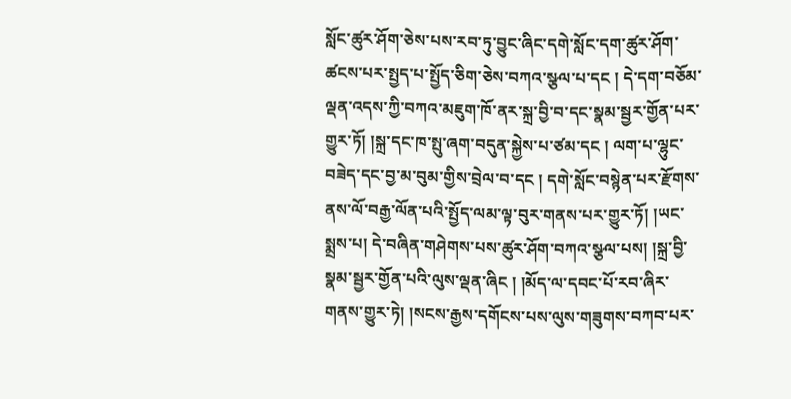སློང་ཚུར་ཤོག་ཅེས་པས་རབ་ཏུ་བྱུང་ཞིང་དགེ་སློང་དག་ཚུར་ཤོག་ཚངས་པར་སྤྱད་པ་སྤྱོད་ཅིག་ཅེས་བཀའ་སྩལ་པ་དང ། དེ་དག་བཅོམ་ལྡན་འདས་ཀྱི་བཀའ་མཇུག་ཁོ་ནར་སྐྲ་བྱི་བ་དང་སྣམ་སྦྱར་གྱོན་པར་གྱུར་ཏོ། །སྐྲ་དང་ཁ་སྤུ་ཞག་བདུན་སྐྱེས་པ་ཙམ་དང ། ལག་པ་ལྷུང་བཟེད་དང་བྱ་མ་བུམ་གྱིས་བྲེལ་བ་དང ། དགེ་སློང་བསྙེན་པར་རྫོགས་ནས་ལོ་བརྒྱ་ལོན་པའི་སྤྱོད་ལམ་ལྟ་བུར་གནས་པར་གྱུར་ཏོ། །ཡང་སྨྲས་པ། དེ་བཞིན་གཤེགས་པས་ཚུར་ཤོག་བཀའ་སྩལ་པས། །སྐྲ་བྱི་སྣམ་སྦྱར་གྱོན་པའི་ལུས་ལྡན་ཞིང ། །མོད་ལ་དབང་པོ་རབ་ཞིར་གནས་གྱུར་ཏེ། །སངས་རྒྱས་དགོངས་པས་ལུས་གཟུགས་བཀབ་པར་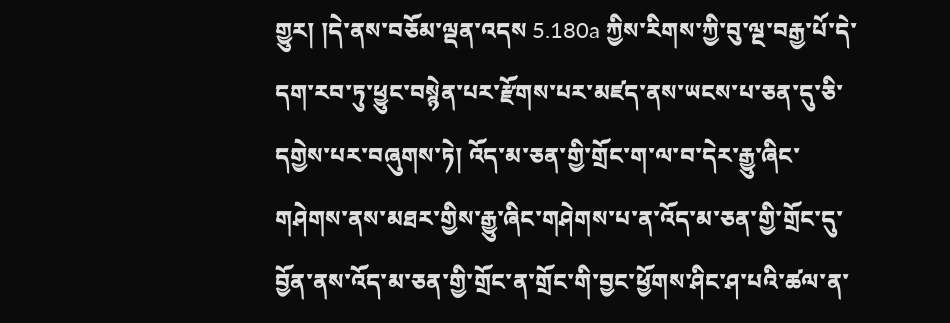གྱུར། །དེ་ནས་བཅོམ་ལྡན་འདས 5.180a ཀྱིས་རིགས་ཀྱི་བུ་ལྔ་བརྒྱ་པོ་དེ་དག་རབ་ཏུ་ཕྱུང་བསྙེན་པར་རྫོགས་པར་མཛད་ནས་ཡངས་པ་ཅན་དུ་ཅི་དགྱེས་པར་བཞུགས་ཏེ། འོད་མ་ཅན་གྱི་གྲོང་ག་ལ་བ་དེར་རྒྱུ་ཞིང་གཤེགས་ནས་མཐར་གྱིས་རྒྱུ་ཞིང་གཤེགས་པ་ན་འོད་མ་ཅན་གྱི་གྲོང་དུ་བྱོན་ནས་འོད་མ་ཅན་གྱི་གྲོང་ན་གྲོང་གི་བྱང་ཕྱོགས་ཤིང་ཤ་པའི་ཚལ་ན་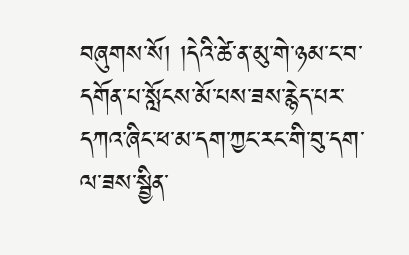བཞུགས་སོ། །དེའི་ཚེ་ན་མུ་གེ་ཉམ་ང་བ་དགོན་པ་སློངས་མོ་པས་ཟས་རྙེད་པར་དཀའ་ཞིང་ཕ་མ་དག་ཀྱང་རང་གི་བུ་དག་ལ་ཟས་སྦྱིན་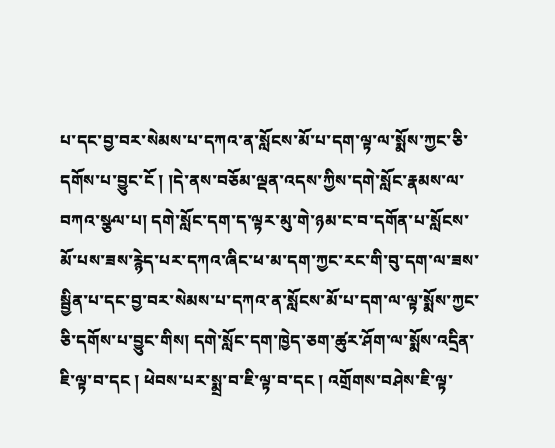པ་དང་བྱ་བར་སེམས་པ་དཀའ་ན་སློངས་མོ་པ་དག་ལྟ་ལ་སྨོས་ཀྱང་ཅི་དགོས་པ་བྱུང་ངོ ། །དེ་ནས་བཅོམ་ལྡན་འདས་ཀྱིས་དགེ་སློང་རྣམས་ལ་བཀའ་སྩལ་པ། དགེ་སློང་དག་ད་ལྟར་མུ་གེ་ཉམ་ང་བ་དགོན་པ་སློངས་མོ་པས་ཟས་རྙེད་པར་དཀའ་ཞིང་ཕ་མ་དག་ཀྱང་རང་གི་བུ་དག་ལ་ཟས་སྦྱིན་པ་དང་བྱ་བར་སེམས་པ་དཀའ་ན་སློངས་མོ་པ་དག་ལ་ལྟ་སྨོས་ཀྱང་ཅི་དགོས་པ་བྱུང་གིས། དགེ་སློང་དག་ཁྱེད་ཅག་ཚུར་ཤོག་ལ་སྨོས་འདྲིན་ཇི་ལྟ་བ་དང ། ཕེབས་པར་སྨྲ་བ་ཇི་ལྟ་བ་དང ། འགྲོགས་བཤེས་ཇི་ལྟ་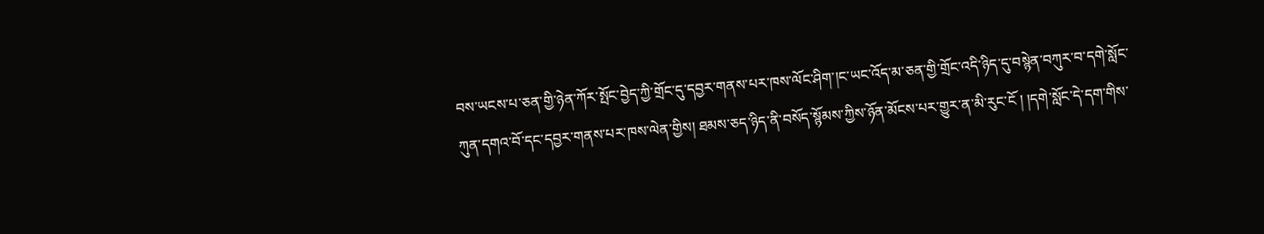བས་ཡངས་པ་ཅན་གྱི་ཉེན་ཀོར་སྤོང་བྱེད་ཀྱི་གྲོང་དུ་དབྱར་གནས་པར་ཁས་ལོང་ཤིག་།ང་ཡང་འོད་མ་ཅན་གྱི་གྲོང་འདི་ཉིད་དུ་བསྙེན་བཀུར་བ་དགེ་སློང་ཀུན་དགའ་བོ་དང་དབྱར་གནས་པར་ཁས་ལེན་གྱིས། ཐམས་ཅད་ཉིད་ནི་བསོད་སྙོམས་ཀྱིས་ཉོན་མོངས་པར་གྱུར་ན་མི་རུང་ངོ ། །དགེ་སློང་དེ་དག་གིས་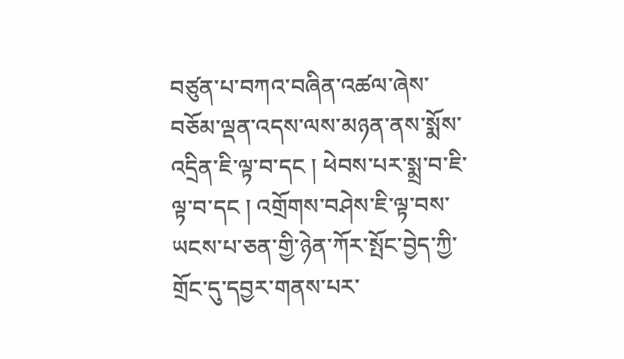བཙུན་པ་བཀའ་བཞིན་འཚལ་ཞེས་བཅོམ་ལྡན་འདས་ལས་མཉན་ནས་སྨོས་འདྲིན་ཇི་ལྟ་བ་དང ། ཕེབས་པར་སྨྲ་བ་ཇི་ལྟ་བ་དང ། འགྲོགས་བཤེས་ཇི་ལྟ་བས་ཡངས་པ་ཅན་གྱི་ཉེན་ཀོར་སྤོང་བྱེད་ཀྱི་གྲོང་དུ་དབྱར་གནས་པར་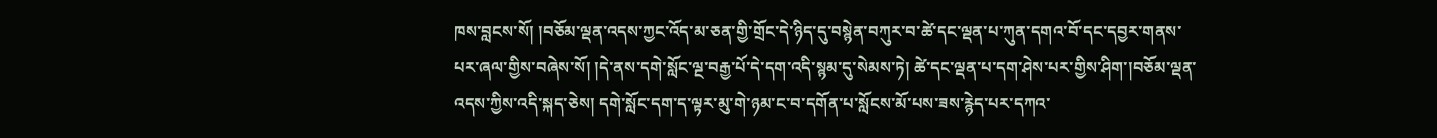ཁས་བླངས་སོ། །བཅོམ་ལྡན་འདས་ཀྱང་འོད་མ་ཅན་གྱི་གྲོང་དེ་ཉིད་དུ་བསྙེན་བཀུར་བ་ཚེ་དང་ལྡན་པ་ཀུན་དགའ་བོ་དང་དབྱར་གནས་པར་ཞལ་གྱིས་བཞེས་སོ། །དེ་ནས་དགེ་སློང་ལྔ་བརྒྱ་པོ་དེ་དག་འདི་སྙམ་དུ་སེམས་ཏེ། ཚེ་དང་ལྡན་པ་དག་ཤེས་པར་གྱིས་ཤིག་།བཅོམ་ལྡན་འདས་ཀྱིས་འདི་སྐད་ཅེས། དགེ་སློང་དག་ད་ལྟར་མུ་གེ་ཉམ་ང་བ་དགོན་པ་སློངས་མོ་པས་ཟས་རྙེད་པར་དཀའ་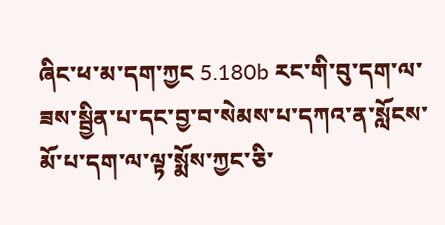ཞིང་ཕ་མ་དག་ཀྱང 5.180b རང་གི་བུ་དག་ལ་ཟས་སྦྱིན་པ་དང་བྱ་བ་སེམས་པ་དཀའ་ན་སློངས་མོ་པ་དག་ལ་ལྟ་སྨོས་ཀྱང་ཅི་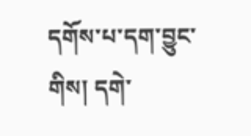དགོས་པ་དག་བྱུང་གིས། དགེ་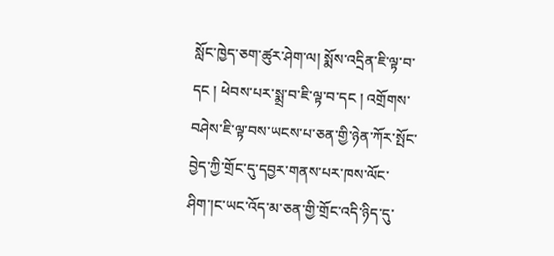སློང་ཁྱེད་ཅག་ཚུར་ཤེག་ལ། སྨོས་འདྲིན་ཇི་ལྟ་བ་དང ། ཕེབས་པར་སྨྲ་བ་ཇི་ལྟ་བ་དང ། འགྲོགས་བཤེས་ཇི་ལྟ་བས་ཡངས་པ་ཅན་གྱི་ཉེན་ཀོར་སྤོང་བྱེད་ཀྱི་གྲོང་དུ་དབྱར་གནས་པར་ཁས་ལོང་ཤིག་།ང་ཡང་འོད་མ་ཅན་གྱི་གྲོང་འདི་ཉིད་དུ་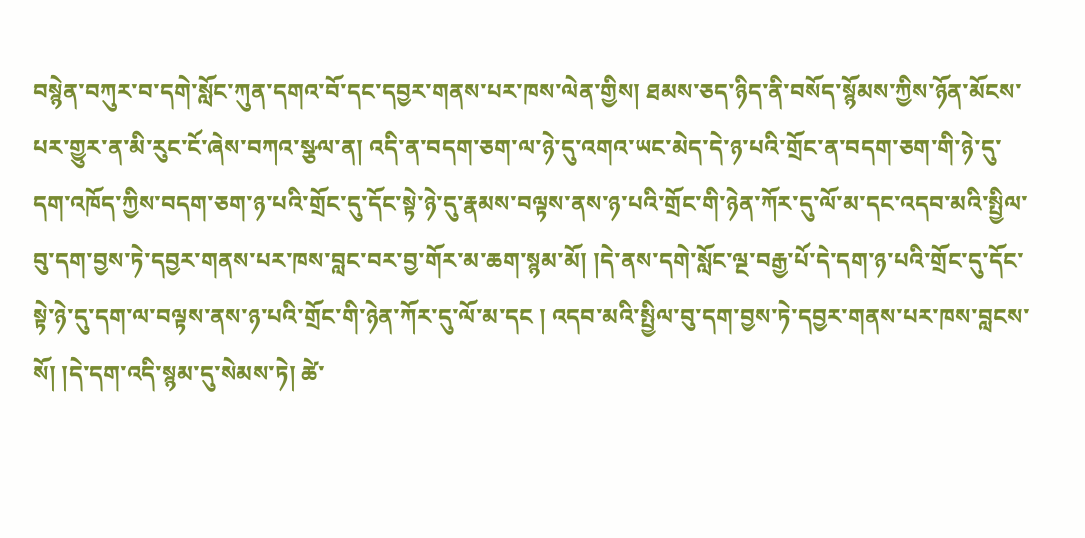བསྙེན་བཀུར་བ་དགེ་སློང་ཀུན་དགའ་བོ་དང་དབྱར་གནས་པར་ཁས་ལེན་གྱིས། ཐམས་ཅད་ཉིད་ནི་བསོད་སྙོམས་ཀྱིས་ཉོན་མོངས་པར་གྱུར་ན་མི་རུང་ངོ་ཞེས་བཀའ་སྩལ་ན། འདི་ན་བདག་ཅག་ལ་ཉེ་དུ་འགའ་ཡང་མེད་དེ་ཉ་པའི་གྲོང་ན་བདག་ཅག་གི་ཉེ་དུ་དག་འཁོད་ཀྱིས་བདག་ཅག་ཉ་པའི་གྲོང་དུ་དོང་སྟེ་ཉེ་དུ་རྣམས་བལྟས་ནས་ཉ་པའི་གྲོང་གི་ཉེན་ཀོར་དུ་ལོ་མ་དང་འདབ་མའི་སྤྱིལ་བུ་དག་བྱས་ཏེ་དབྱར་གནས་པར་ཁས་བླང་བར་བྱ་གོར་མ་ཆག་སྙམ་མོ། །དེ་ནས་དགེ་སློང་ལྔ་བརྒྱ་པོ་དེ་དག་ཉ་པའི་གྲོང་དུ་དོང་སྟེ་ཉེ་དུ་དག་ལ་བལྟས་ནས་ཉ་པའི་གྲོང་གི་ཉེན་ཀོར་དུ་ལོ་མ་དང ། འདབ་མའི་སྤྱིལ་བུ་དག་བྱས་ཏེ་དབྱར་གནས་པར་ཁས་བླངས་སོ། །དེ་དག་འདི་སྙམ་དུ་སེམས་ཏེ། ཚེ་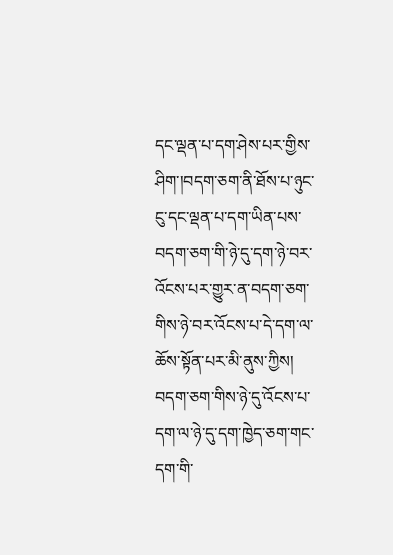དང་ལྡན་པ་དག་ཤེས་པར་གྱིས་ཤིག་།བདག་ཅག་ནི་ཐོས་པ་ཉུང་ངུ་དང་ལྡན་པ་དག་ཡིན་པས་བདག་ཅག་གི་ཉེ་དུ་དག་ཉེ་བར་འོངས་པར་གྱུར་ན་བདག་ཅག་གིས་ཉེ་བར་འོངས་པ་དེ་དག་ལ་ཆོས་སྟོན་པར་མི་ནུས་ཀྱིས། བདག་ཅག་གིས་ཉེ་དུ་འོངས་པ་དག་ལ་ཉེ་དུ་དག་ཁྱེད་ཅག་གང་དག་གི་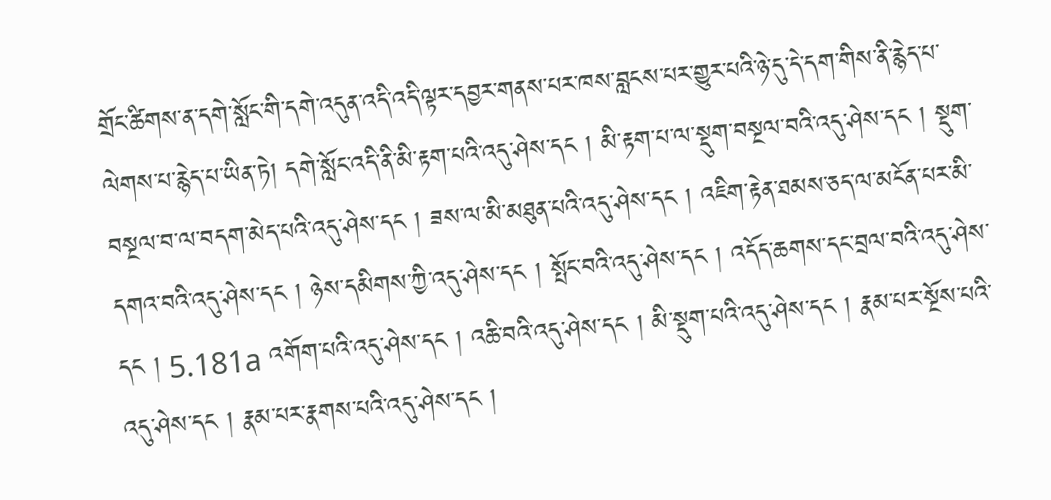གྲོང་ཚིགས་ན་དགེ་སློང་གི་དགེ་འདུན་འདི་འདི་ལྟར་དབྱར་གནས་པར་ཁས་བླངས་པར་གྱུར་པའི་ཉེ་དུ་དེ་དག་གིས་ནི་རྙེད་པ་ལེགས་པ་རྙེད་པ་ཡིན་ཏེ། དགེ་སློང་འདི་ནི་མི་རྟག་པའི་འདུ་ཤེས་དང ། མི་རྟག་པ་ལ་སྡུག་བསྔལ་བའི་འདུ་ཤེས་དང ། སྡུག་བསྔལ་བ་ལ་བདག་མེད་པའི་འདུ་ཤེས་དང ། ཟས་ལ་མི་མཐུན་པའི་འདུ་ཤེས་དང ། འཇིག་རྟེན་ཐམས་ཅད་ལ་མངོན་པར་མི་དགའ་བའི་འདུ་ཤེས་དང ། ཉེས་དམིགས་ཀྱི་འདུ་ཤེས་དང ། སྤོང་བའི་འདུ་ཤེས་དང ། འདོད་ཆགས་དང་བྲལ་བའི་འདུ་ཤེས་དང ། 5.181a འགོག་པའི་འདུ་ཤེས་དང ། འཆི་བའི་འདུ་ཤེས་དང ། མི་སྡུག་པའི་འདུ་ཤེས་དང ། རྣམ་པར་སྔོས་པའི་འདུ་ཤེས་དང ། རྣམ་པར་རྣགས་པའི་འདུ་ཤེས་དང །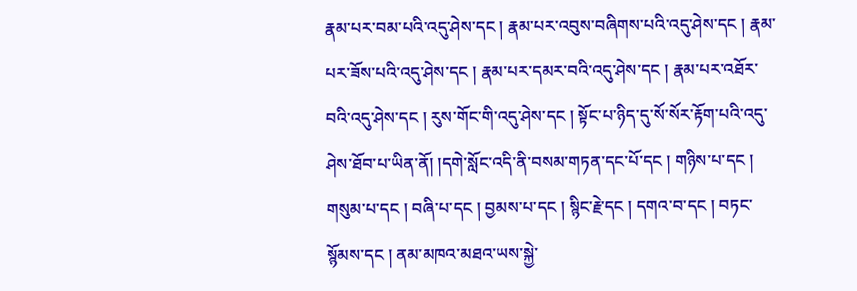རྣམ་པར་བམ་པའི་འདུ་ཤེས་དང ། རྣམ་པར་འབུས་བཞིགས་པའི་འདུ་ཤེས་དང ། རྣམ་པར་ཟོས་པའི་འདུ་ཤེས་དང ། རྣམ་པར་དམར་བའི་འདུ་ཤེས་དང ། རྣམ་པར་འཐོར་བའི་འདུ་ཤེས་དང ། རུས་གོང་གི་འདུ་ཤེས་དང ། སྟོང་པ་ཉིད་དུ་སོ་སོར་རྟོག་པའི་འདུ་ཤེས་ཐོབ་པ་ཡིན་ནོ། །དགེ་སློང་འདི་ནི་བསམ་གཏན་དང་པོ་དང ། གཉིས་པ་དང ། གསུམ་པ་དང ། བཞི་པ་དང ། བྱམས་པ་དང ། སྙིང་རྗེ་དང ། དགའ་བ་དང ། བཏང་སྙོམས་དང ། ནམ་མཁའ་མཐའ་ཡས་སྐྱེ་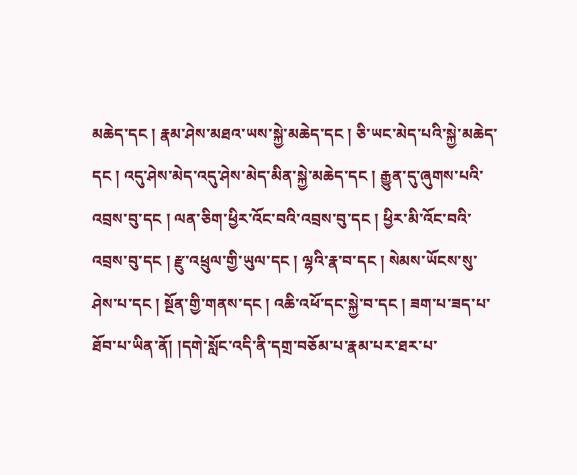མཆེད་དང ། རྣམ་ཤེས་མཐའ་ཡས་སྐྱེ་མཆེད་དང ། ཅི་ཡང་མེད་པའི་སྐྱེ་མཆེད་དང ། འདུ་ཤེས་མེད་འདུ་ཤེས་མེད་མིན་སྐྱེ་མཆེད་དང ། རྒྱུན་དུ་ཞུགས་པའི་འབྲས་བུ་དང ། ལན་ཅིག་ཕྱིར་འོང་བའི་འབྲས་བུ་དང ། ཕྱིར་མི་འོང་བའི་འབྲས་བུ་དང ། རྫུ་འཕྲུལ་གྱི་ཡུལ་དང ། ལྷའི་རྣ་བ་དང ། སེམས་ཡོངས་སུ་ཤེས་པ་དང ། སྔོན་གྱི་གནས་དང ། འཆི་འཕོ་དང་སྐྱེ་བ་དང ། ཟག་པ་ཟད་པ་ཐོབ་པ་ཡིན་ནོ། །དགེ་སློང་འདི་ནི་དགྲ་བཅོམ་པ་རྣམ་པར་ཐར་པ་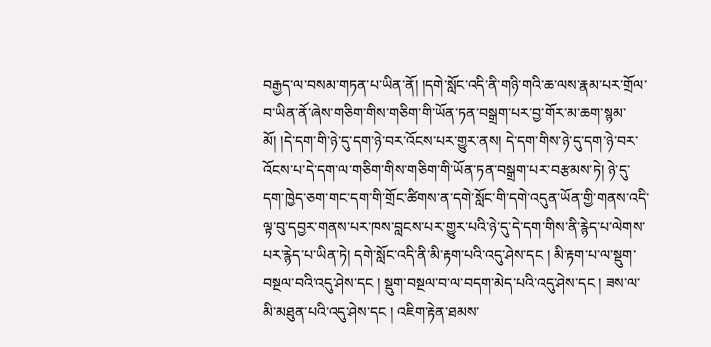བརྒྱད་ལ་བསམ་གཏན་པ་ཡིན་ནོ། །དགེ་སློང་འདི་ནི་གཉི་གའི་ཆ་ལས་རྣམ་པར་གྲོལ་བ་ཡིན་ནོ་ཞེས་གཅིག་གིས་གཅིག་གི་ཡོན་ཏན་བསྒྲག་པར་བྱ་གོར་མ་ཆག་སྙམ་མོ། །དེ་དག་གི་ཉེ་དུ་དག་ཉེ་བར་འོངས་པར་གྱུར་ནས། དེ་དག་གིས་ཉེ་དུ་དག་ཉེ་བར་འོངས་པ་དེ་དག་ལ་གཅིག་གིས་གཅིག་གི་ཡོན་ཏན་བསྒྲག་པར་བརྩམས་ཏེ། ཉེ་དུ་དག་ཁྱེད་ཅག་གང་དག་གི་གྲོང་ཚིགས་ན་དགེ་སློང་གི་དགེ་འདུན་ཡོན་གྱི་གནས་འདི་ལྟ་བུ་དབྱར་གནས་པར་ཁས་བླངས་པར་གྱུར་པའི་ཉེ་དུ་དེ་དག་གིས་ནི་རྙེད་པ་ལེགས་པར་རྙེད་པ་ཡིན་ཏེ། དགེ་སློང་འདི་ནི་མི་རྟག་པའི་འདུ་ཤེས་དང ། མི་རྟག་པ་ལ་སྡུག་བསྔལ་བའི་འདུ་ཤེས་དང ། སྡུག་བསྔལ་བ་ལ་བདག་མེད་པའི་འདུ་ཤེས་དང ། ཟས་ལ་མི་མཐུན་པའི་འདུ་ཤེས་དང ། འཇིག་རྟེན་ཐམས་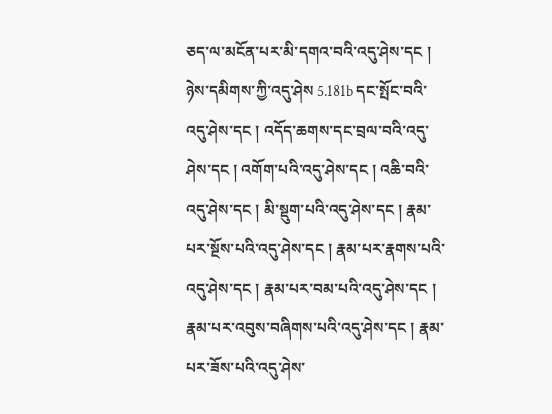ཅད་ལ་མངོན་པར་མི་དགའ་བའི་འདུ་ཤེས་དང ། ཉེས་དམིགས་ཀྱི་འདུ་ཤེས 5.181b དང་སྤོང་བའི་འདུ་ཤེས་དང ། འདོད་ཆགས་དང་བྲལ་བའི་འདུ་ཤེས་དང ། འགོག་པའི་འདུ་ཤེས་དང ། འཆི་བའི་འདུ་ཤེས་དང ། མི་སྡུག་པའི་འདུ་ཤེས་དང ། རྣམ་པར་སྔོས་པའི་འདུ་ཤེས་དང ། རྣམ་པར་རྣགས་པའི་འདུ་ཤེས་དང ། རྣམ་པར་བམ་པའི་འདུ་ཤེས་དང ། རྣམ་པར་འབུས་བཞིགས་པའི་འདུ་ཤེས་དང ། རྣམ་པར་ཟོས་པའི་འདུ་ཤེས་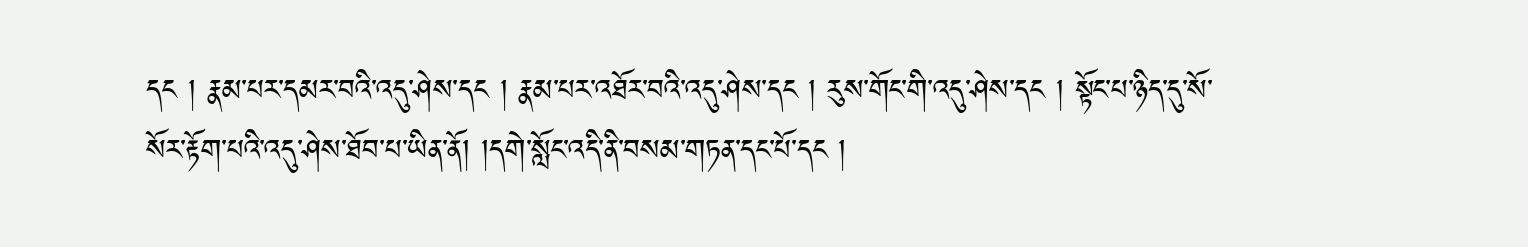དང ། རྣམ་པར་དམར་བའི་འདུ་ཤེས་དང ། རྣམ་པར་འཐོར་བའི་འདུ་ཤེས་དང ། རུས་གོང་གི་འདུ་ཤེས་དང ། སྟོང་པ་ཉིད་དུ་སོ་སོར་རྟོག་པའི་འདུ་ཤེས་ཐོབ་པ་ཡིན་ནོ། །དགེ་སློང་འདི་ནི་བསམ་གཏན་དང་པོ་དང །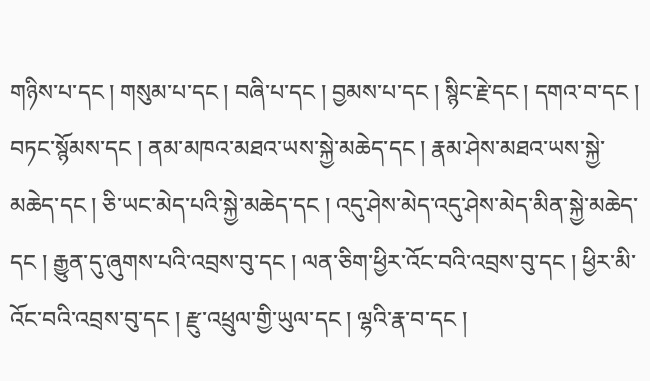གཉིས་པ་དང ། གསུམ་པ་དང ། བཞི་པ་དང ། བྱམས་པ་དང ། སྙིང་རྗེ་དང ། དགའ་བ་དང ། བཏང་སྙོམས་དང ། ནམ་མཁའ་མཐའ་ཡས་སྐྱེ་མཆེད་དང ། རྣམ་ཤེས་མཐའ་ཡས་སྐྱེ་མཆེད་དང ། ཅི་ཡང་མེད་པའི་སྐྱེ་མཆེད་དང ། འདུ་ཤེས་མེད་འདུ་ཤེས་མེད་མིན་སྐྱེ་མཆེད་དང ། རྒྱུན་དུ་ཞུགས་པའི་འབྲས་བུ་དང ། ལན་ཅིག་ཕྱིར་འོང་བའི་འབྲས་བུ་དང ། ཕྱིར་མི་འོང་བའི་འབྲས་བུ་དང ། རྫུ་འཕྲུལ་གྱི་ཡུལ་དང ། ལྷའི་རྣ་བ་དང །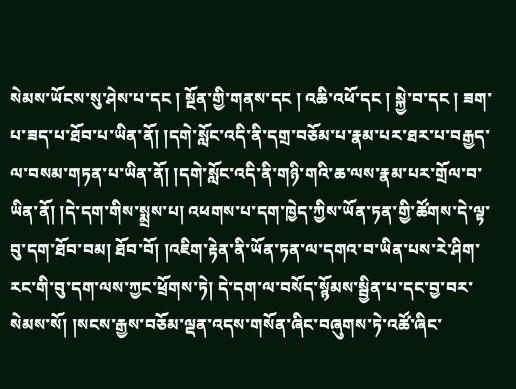སེམས་ཡོངས་སུ་ཤེས་པ་དང ། སྔོན་གྱི་གནས་དང ། འཆི་འཕོ་དང ། སྐྱེ་བ་དང ། ཟག་པ་ཟད་པ་ཐོབ་པ་ཡིན་ནོ། །དགེ་སློང་འདི་ནི་དགྲ་བཅོམ་པ་རྣམ་པར་ཐར་པ་བརྒྱད་ལ་བསམ་གཏན་པ་ཡིན་ནོ། །དགེ་སློང་འདི་ནི་གཉི་གའི་ཆ་ལས་རྣམ་པར་གྲོལ་བ་ཡིན་ནོ། །དེ་དག་གིས་སྨྲས་པ། འཕགས་པ་དག་ཁྱེད་ཀྱིས་ཡོན་ཏན་གྱི་ཚོགས་དེ་ལྟ་བུ་དག་ཐོབ་བམ། ཐོབ་བོ། །འཇིག་རྟེན་ནི་ཡོན་ཏན་ལ་དགའ་བ་ཡིན་པས་རེ་ཤིག་རང་གི་བུ་དག་ལས་ཀྱང་ཕྲོགས་ཏེ། དེ་དག་ལ་བསོད་སྙོམས་སྦྱིན་པ་དང་བྱ་བར་སེམས་སོ། །སངས་རྒྱས་བཅོམ་ལྡན་འདས་གསོན་ཞིང་བཞུགས་ཏེ་འཚོ་ཞིང་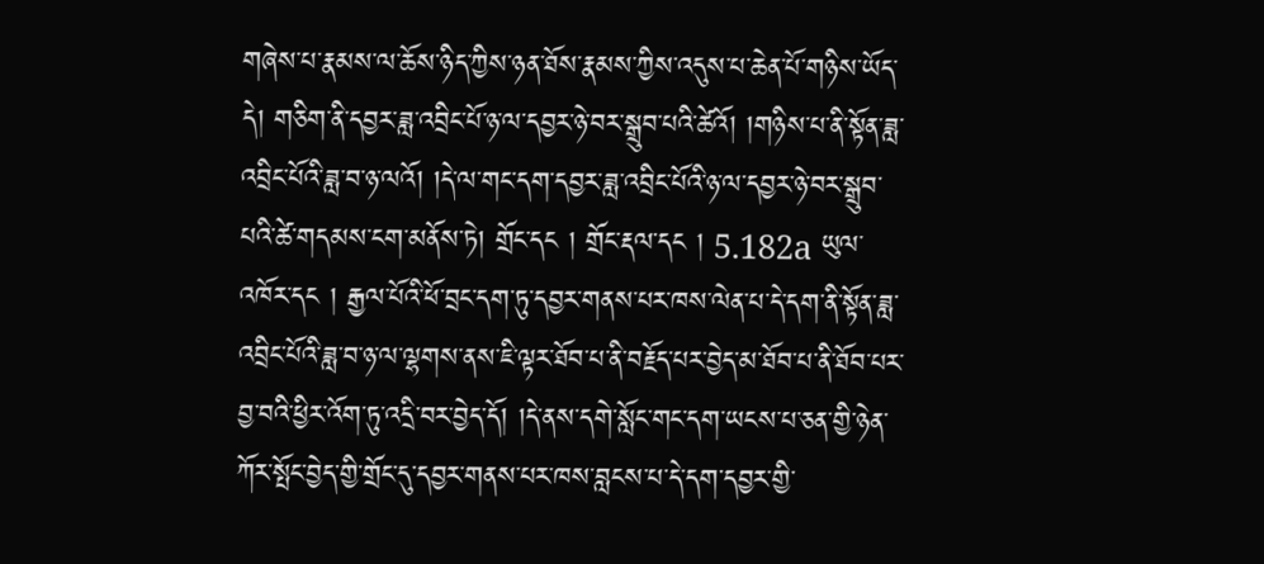གཞེས་པ་རྣམས་ལ་ཆོས་ཉིད་ཀྱིས་ཉན་ཐོས་རྣམས་ཀྱིས་འདུས་པ་ཆེན་པོ་གཉིས་ཡོད་དེ། གཅིག་ནི་དབྱར་ཟླ་འབྲིང་པོ་ཉ་ལ་དབྱར་ཉེ་བར་སྒྲུབ་པའི་ཚེའོ། །གཉིས་པ་ནི་སྟོན་ཟླ་འབྲིང་པོའི་ཟླ་བ་ཉ་ལའོ། །དེ་ལ་གང་དག་དབྱར་ཟླ་འབྲིང་པོའི་ཉ་ལ་དབྱར་ཉེ་བར་སྒྲུབ་པའི་ཚེ་གདམས་ངག་མནོས་ཏེ། གྲོང་དང ། གྲོང་རྡལ་དང ། 5.182a ཡུལ་འཁོར་དང ། རྒྱལ་པོའི་ཕོ་བྲང་དག་ཏུ་དབྱར་གནས་པར་ཁས་ལེན་པ་དེ་དག་ནི་སྟོན་ཟླ་འབྲིང་པོའི་ཟླ་བ་ཉ་ལ་ལྷགས་ནས་ཇི་ལྟར་ཐོབ་པ་ནི་བརྗོད་པར་བྱེད་མ་ཐོབ་པ་ནི་ཐོབ་པར་བྱ་བའི་ཕྱིར་འོག་ཏུ་འདྲི་བར་བྱེད་དོ། །དེ་ནས་དགེ་སློང་གང་དག་ཡངས་པ་ཅན་གྱི་ཉེན་ཀོར་སྤོང་བྱེད་གྱི་གྲོང་དུ་དབྱར་གནས་པར་ཁས་བླངས་པ་དེ་དག་དབྱར་གྱི་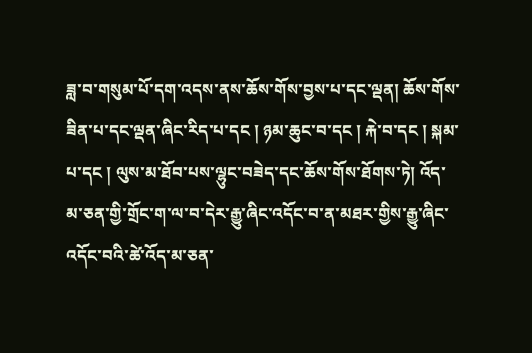ཟླ་བ་གསུམ་པོ་དག་འདས་ནས་ཆོས་གོས་བྱས་པ་དང་ལྡན། ཆོས་གོས་ཟིན་པ་དང་ལྡན་ཞིང་རིད་པ་དང ། ཉམ་ཆུང་བ་དང ། རྐེ་བ་དང ། སྐམ་པ་དང ། ལུས་མ་ཐོབ་པས་ལྷུང་བཟེད་དང་ཆོས་གོས་ཐོགས་ཏེ། འོད་མ་ཅན་གྱི་གྲོང་ག་ལ་བ་དེར་རྒྱུ་ཞིང་འདོང་བ་ན་མཐར་གྱིས་རྒྱུ་ཞིང་འདོང་བའི་ཚེ་འོད་མ་ཅན་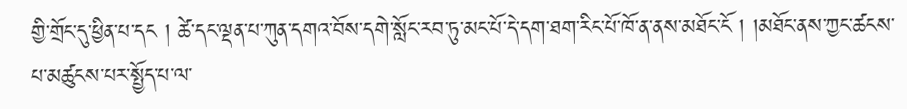གྱི་གྲོང་དུ་ཕྱིན་པ་དང ། ཚེ་དང་ལྡན་པ་ཀུན་དགའ་བོས་དགེ་སློང་རབ་ཏུ་མང་པོ་དེ་དག་ཐག་རིང་པོ་ཁོ་ན་ནས་མཐོང་ངོ ། །མཐོང་ནས་ཀྱང་ཚངས་པ་མཚུངས་པར་སྤྱོད་པ་ལ་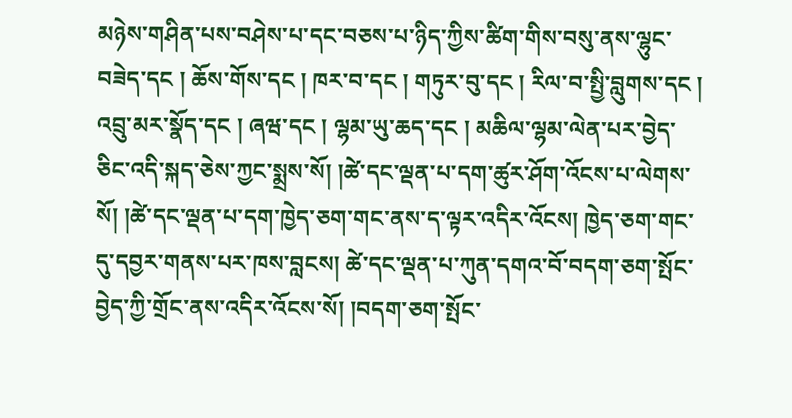མཉེས་གཤིན་པས་བཤེས་པ་དང་བཅས་པ་ཉིད་ཀྱིས་ཚིག་གིས་བསུ་ནས་ལྷུང་བཟེད་དང ། ཆོས་གོས་དང ། ཁར་བ་དང ། གཏུར་བུ་དང ། རིལ་བ་སྤྱི་བླུགས་དང ། འབྲུ་མར་སྣོད་དང ། ཞཝ་དང ། ལྷམ་ཡུ་ཆད་དང ། མཆིལ་ལྷམ་ལེན་པར་བྱེད་ཅིང་འདི་སྐད་ཅེས་ཀྱང་སྨྲས་སོ། །ཚེ་དང་ལྡན་པ་དག་ཚུར་ཤོག་འོངས་པ་ལེགས་སོ། །ཚེ་དང་ལྡན་པ་དག་ཁྱེད་ཅག་གང་ནས་ད་ལྟར་འདིར་འོངས། ཁྱེད་ཅག་གང་དུ་དབྱར་གནས་པར་ཁས་བླངས། ཚེ་དང་ལྡན་པ་ཀུན་དགའ་བོ་བདག་ཅག་སྤོང་བྱེད་ཀྱི་གྲོང་ནས་འདིར་འོངས་སོ། །བདག་ཅག་སྤོང་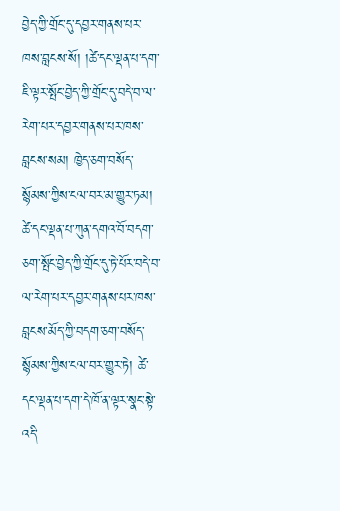བྱེད་ཀྱི་གྲོང་དུ་དབྱར་གནས་པར་ཁས་བླངས་སོ། །ཚེ་དང་ལྡན་པ་དག་ཇི་ལྟར་སྤོང་བྱེད་ཀྱི་གྲོང་དུ་བདེ་བ་ལ་རེག་པར་དབྱར་གནས་པར་ཁས་བླངས་སམ། ཁྱེད་ཅག་བསོད་སྙོམས་ཀྱིས་ངལ་བར་མ་གྱུར་ཏམ། ཚེ་དང་ལྡན་པ་ཀུན་དགའ་བོ་བདག་ཅག་སྤོང་བྱེད་ཀྱི་གྲོང་དུ་ཏེ་པོར་བདེ་བ་ལ་རེག་པར་དབྱར་གནས་པར་ཁས་བླངས་མོད་ཀྱི་བདག་ཅག་བསོད་སྙོམས་ཀྱིས་ངལ་བར་གྱུར་ཏེ། ཚེ་དང་ལྡན་པ་དག་དེ་ཁོ་ན་ལྟར་སྣང་སྟེ་འདི་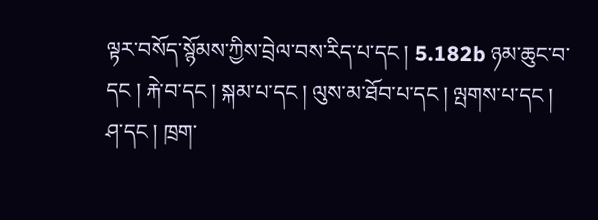ལྟར་བསོད་སྙོམས་ཀྱིས་བྲེལ་བས་རིད་པ་དང ། 5.182b ཉམ་ཆུང་བ་དང ། རྐེ་བ་དང ། སྐམ་པ་དང ། ལུས་མ་ཐོབ་པ་དང ། ལྤགས་པ་དང ། ཤ་དང ། ཁྲག་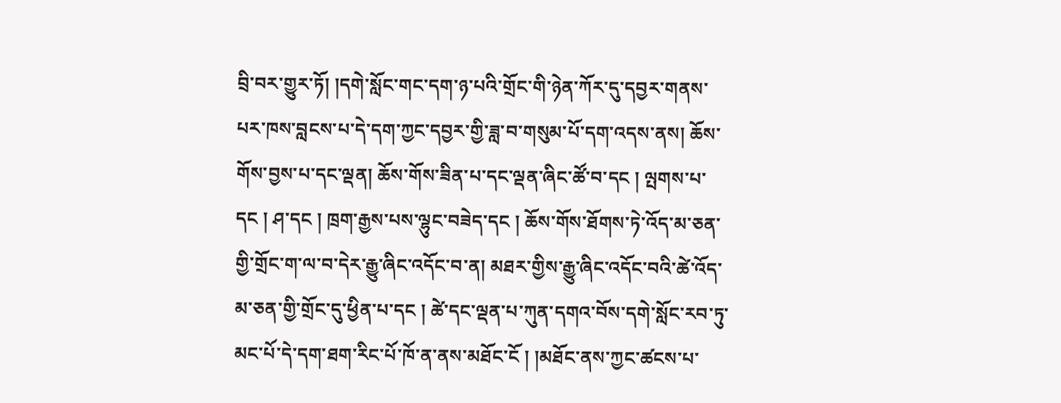བྲི་བར་གྱུར་ཏོ། །དགེ་སློང་གང་དག་ཉ་པའི་གྲོང་གི་ཉེན་ཀོར་དུ་དབྱར་གནས་པར་ཁས་བླངས་པ་དེ་དག་ཀྱང་དབྱར་གྱི་ཟླ་བ་གསུམ་པོ་དག་འདས་ནས། ཆོས་གོས་བྱས་པ་དང་ལྡན། ཆོས་གོས་ཟིན་པ་དང་ལྡན་ཞིང་ཚོ་བ་དང ། ལྤགས་པ་དང ། ཤ་དང ། ཁྲག་རྒྱས་པས་ལྷུང་བཟེད་དང ། ཆོས་གོས་ཐོགས་ཏེ་འོད་མ་ཅན་གྱི་གྲོང་ག་ལ་བ་དེར་རྒྱུ་ཞིང་འདོང་བ་ན། མཐར་གྱིས་རྒྱུ་ཞིང་འདོང་བའི་ཚེ་འོད་མ་ཅན་གྱི་གྲོང་དུ་ཕྱིན་པ་དང ། ཚེ་དང་ལྡན་པ་ཀུན་དགའ་བོས་དགེ་སློང་རབ་ཏུ་མང་པོ་དེ་དག་ཐག་རིང་པོ་ཁོ་ན་ནས་མཐོང་ངོ ། །མཐོང་ནས་ཀྱང་ཚངས་པ་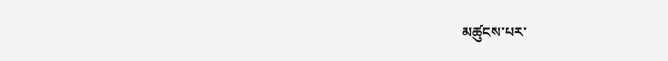མཚུངས་པར་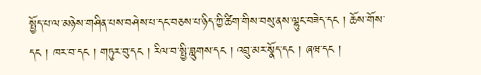སྤྱོད་པ་ལ་མཉེས་གཤིན་པས་བཤེས་པ་དང་བཅས་པ་ཉིད་ཀྱི་ཚིག་གིས་བསུ་ནས་ལྷུང་བཟེད་དང ། ཆོས་གོས་དང ། ཁར་བ་དང ། གཏུར་བུ་དང ། རིལ་བ་སྤྱི་བླུགས་དང ། འབྲུ་མར་སྣོད་དང ། ཞཝ་དང །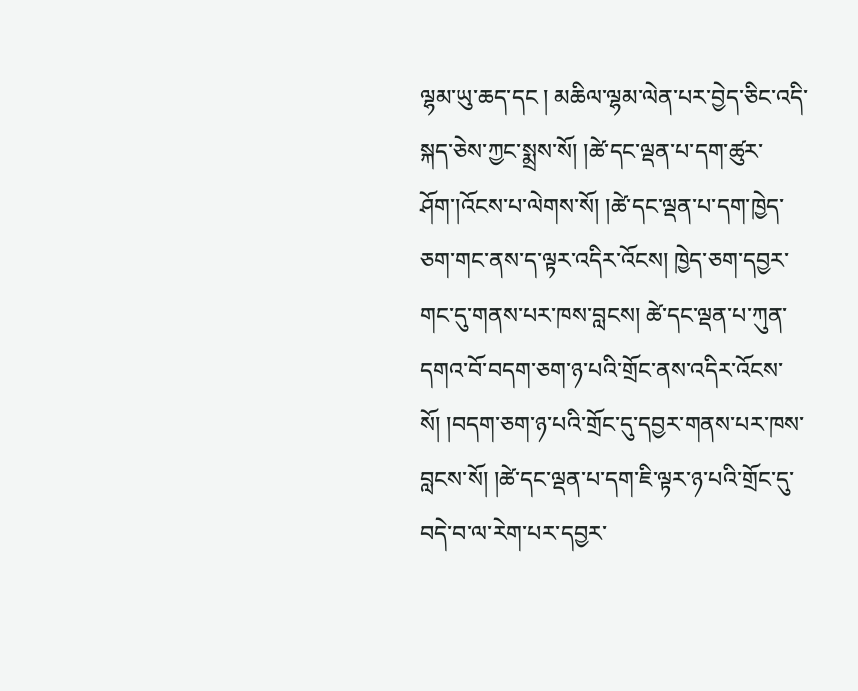ལྷམ་ཡུ་ཆད་དང ། མཆིལ་ལྷམ་ལེན་པར་བྱེད་ཅིང་འདི་སྐད་ཅེས་ཀྱང་སྨྲས་སོ། །ཚེ་དང་ལྡན་པ་དག་ཚུར་ཤོག་།འོངས་པ་ལེགས་སོ། །ཚེ་དང་ལྡན་པ་དག་ཁྱེད་ཅག་གང་ནས་ད་ལྟར་འདིར་འོངས། ཁྱེད་ཅག་དབྱར་གང་དུ་གནས་པར་ཁས་བླངས། ཚེ་དང་ལྡན་པ་ཀུན་དགའ་བོ་བདག་ཅག་ཉ་པའི་གྲོང་ནས་འདིར་འོངས་སོ། །བདག་ཅག་ཉ་པའི་གྲོང་དུ་དབྱར་གནས་པར་ཁས་བླངས་སོ། །ཚེ་དང་ལྡན་པ་དག་ཇི་ལྟར་ཉ་པའི་གྲོང་དུ་བདེ་བ་ལ་རེག་པར་དབྱར་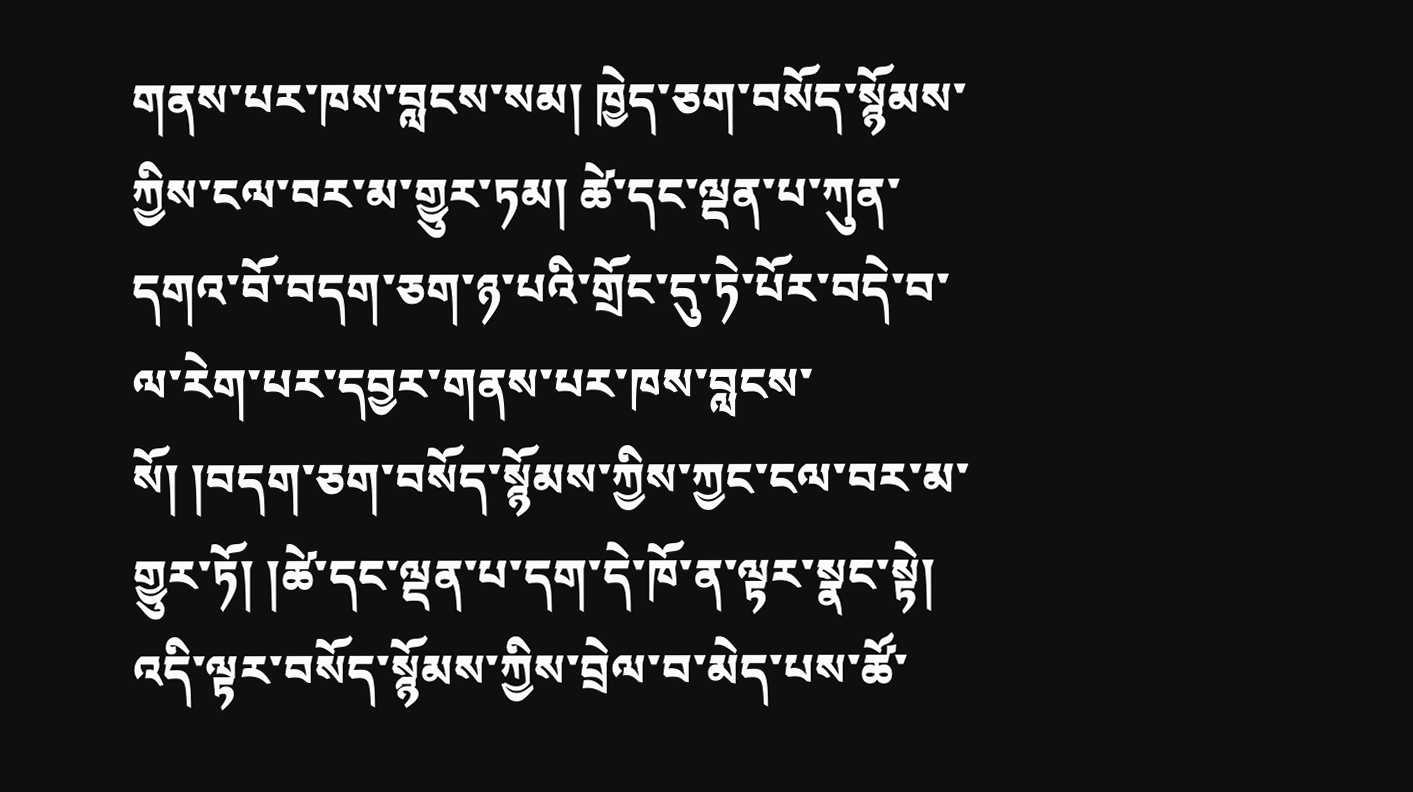གནས་པར་ཁས་བླངས་སམ། ཁྱེད་ཅག་བསོད་སྙོམས་ཀྱིས་ངལ་བར་མ་གྱུར་ཏམ། ཚེ་དང་ལྡན་པ་ཀུན་དགའ་བོ་བདག་ཅག་ཉ་པའི་གྲོང་དུ་ཏེ་པོར་བདེ་བ་ལ་རེག་པར་དབྱར་གནས་པར་ཁས་བླངས་སོ། །བདག་ཅག་བསོད་སྙོམས་ཀྱིས་ཀྱང་ངལ་བར་མ་གྱུར་ཏོ། །ཚེ་དང་ལྡན་པ་དག་དེ་ཁོ་ན་ལྟར་སྣང་སྟེ། འདི་ལྟར་བསོད་སྙོམས་ཀྱིས་བྲེལ་བ་མེད་པས་ཚོ་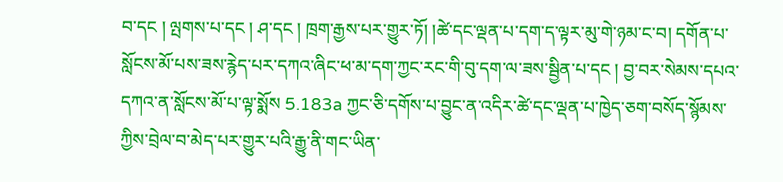བ་དང ། ལྤགས་པ་དང ། ཤ་དང ། ཁྲག་རྒྱས་པར་གྱུར་ཏོ། །ཚེ་དང་ལྡན་པ་དག་ད་ལྟར་མུ་གེ་ཉམ་ང་བ། དགོན་པ་སློངས་མོ་པས་ཟས་རྙེད་པར་དཀའ་ཞིང་ཕ་མ་དག་ཀྱང་རང་གི་བུ་དག་ལ་ཟས་སྦྱིན་པ་དང ། བྱ་བར་སེམས་དཔའ་དཀའ་ན་སློངས་མོ་པ་ལྟ་སྨོས 5.183a ཀྱང་ཅི་དགོས་པ་བྱུང་ན་འདིར་ཚེ་དང་ལྡན་པ་ཁྱེད་ཅག་བསོད་སྙོམས་ཀྱིས་བྲེལ་བ་མེད་པར་གྱུར་པའི་རྒྱུ་ནི་གང་ཡིན་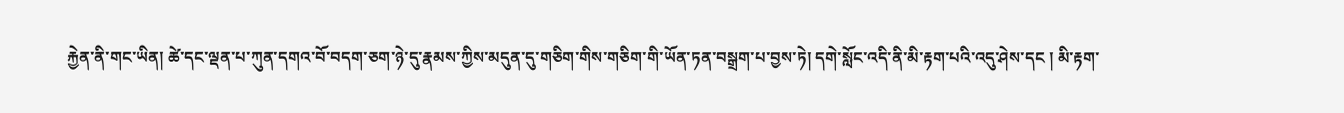རྐྱེན་ནི་གང་ཡིན། ཚེ་དང་ལྡན་པ་ཀུན་དགའ་བོ་བདག་ཅག་ཉེ་དུ་རྣམས་ཀྱིས་མདུན་དུ་གཅིག་གིས་གཅིག་གི་ཡོན་ཏན་བསྒྲག་པ་བྱས་ཏེ། དགེ་སློང་འདི་ནི་མི་རྟག་པའི་འདུ་ཤེས་དང ། མི་རྟག་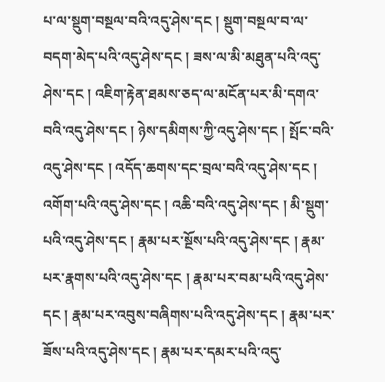པ་ལ་སྡུག་བསྔལ་བའི་འདུ་ཤེས་དང ། སྡུག་བསྔལ་བ་ལ་བདག་མེད་པའི་འདུ་ཤེས་དང ། ཟས་ལ་མི་མཐུན་པའི་འདུ་ཤེས་དང ། འཇིག་རྟེན་ཐམས་ཅད་ལ་མངོན་པར་མི་དགའ་བའི་འདུ་ཤེས་དང ། ཉེས་དམིགས་ཀྱི་འདུ་ཤེས་དང ། སྤོང་བའི་འདུ་ཤེས་དང ། འདོད་ཆགས་དང་བྲལ་བའི་འདུ་ཤེས་དང ། འགོག་པའི་འདུ་ཤེས་དང ། འཆི་བའི་འདུ་ཤེས་དང ། མི་སྡུག་པའི་འདུ་ཤེས་དང ། རྣམ་པར་སྔོས་པའི་འདུ་ཤེས་དང ། རྣམ་པར་རྣགས་པའི་འདུ་ཤེས་དང ། རྣམ་པར་བམ་པའི་འདུ་ཤེས་དང ། རྣམ་པར་འབུས་བཞིགས་པའི་འདུ་ཤེས་དང ། རྣམ་པར་ཟོས་པའི་འདུ་ཤེས་དང ། རྣམ་པར་དམར་པའི་འདུ་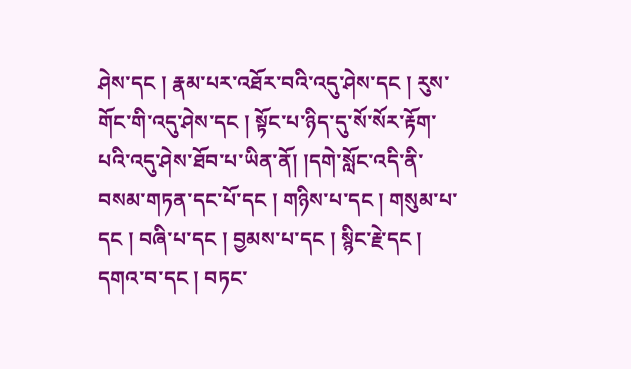ཤེས་དང ། རྣམ་པར་འཐོར་བའི་འདུ་ཤེས་དང ། རུས་གོང་གི་འདུ་ཤེས་དང ། སྟོང་པ་ཉིད་དུ་སོ་སོར་རྟོག་པའི་འདུ་ཤེས་ཐོབ་པ་ཡིན་ནོ། །དགེ་སློང་འདི་ནི་བསམ་གཏན་དང་པོ་དང ། གཉིས་པ་དང ། གསུམ་པ་དང ། བཞི་པ་དང ། བྱམས་པ་དང ། སྙིང་རྗེ་དང ། དགའ་བ་དང ། བཏང་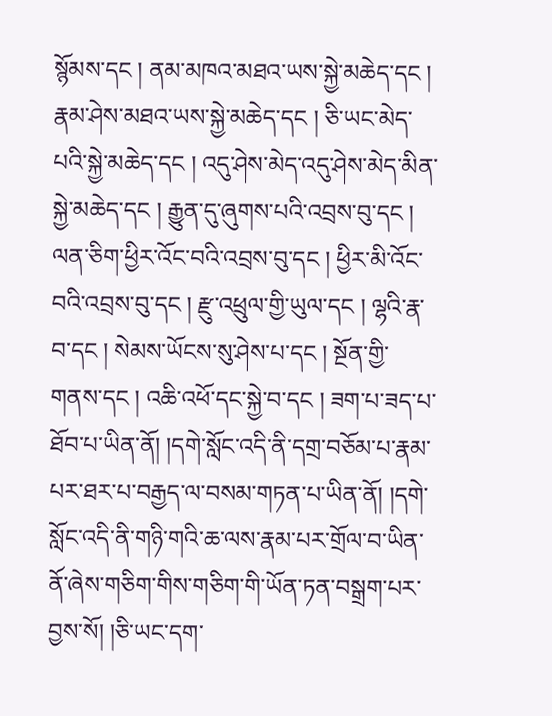སྙོམས་དང ། ནམ་མཁའ་མཐའ་ཡས་སྐྱེ་མཆེད་དང ། རྣམ་ཤེས་མཐའ་ཡས་སྐྱེ་མཆེད་དང ། ཅི་ཡང་མེད་པའི་སྐྱེ་མཆེད་དང ། འདུ་ཤེས་མེད་འདུ་ཤེས་མེད་མིན་སྐྱེ་མཆེད་དང ། རྒྱུན་དུ་ཞུགས་པའི་འབྲས་བུ་དང ། ལན་ཅིག་ཕྱིར་འོང་བའི་འབྲས་བུ་དང ། ཕྱིར་མི་འོང་བའི་འབྲས་བུ་དང ། རྫུ་འཕྲུལ་གྱི་ཡུལ་དང ། ལྷའི་རྣ་བ་དང ། སེམས་ཡོངས་སུ་ཤེས་པ་དང ། སྔོན་གྱི་གནས་དང ། འཆི་འཕོ་དང་སྐྱེ་བ་དང ། ཟག་པ་ཟད་པ་ཐོབ་པ་ཡིན་ནོ། །དགེ་སློང་འདི་ནི་དགྲ་བཅོམ་པ་རྣམ་པར་ཐར་པ་བརྒྱད་ལ་བསམ་གཏན་པ་ཡིན་ནོ། །དགེ་སློང་འདི་ནི་གཉི་གའི་ཆ་ལས་རྣམ་པར་གྲོལ་བ་ཡིན་ནོ་ཞེས་གཅིག་གིས་གཅིག་གི་ཡོན་ཏན་བསྒྲག་པར་བྱས་སོ། །ཅི་ཡང་དག་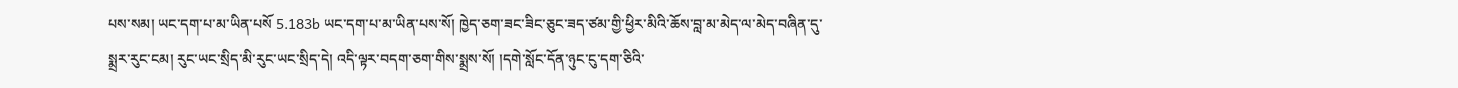པས་སམ། ཡང་དག་པ་མ་ཡིན་པསོ 5.183b ཡང་དག་པ་མ་ཡིན་པས་སོ། ཁྱེད་ཅག་ཟང་ཟིང་ཅུང་ཟད་ཙམ་གྱི་ཕྱིར་མིའི་ཆོས་བླ་མ་མེད་ལ་མེད་བཞིན་དུ་སྨྲར་རུང་ངམ། རུང་ཡང་སྲིད་མི་རུང་ཡང་སྲིད་དེ། འདི་ལྟར་བདག་ཅག་གིས་སྨྲས་སོ། །དགེ་སློང་དོན་ཉུང་ངུ་དག་ཅིའི་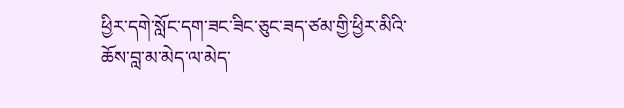ཕྱིར་དགེ་སློང་དག་ཟང་ཟིང་ཅུང་ཟད་ཙམ་གྱི་ཕྱིར་མིའི་ཆོས་བླ་མ་མེད་ལ་མེད་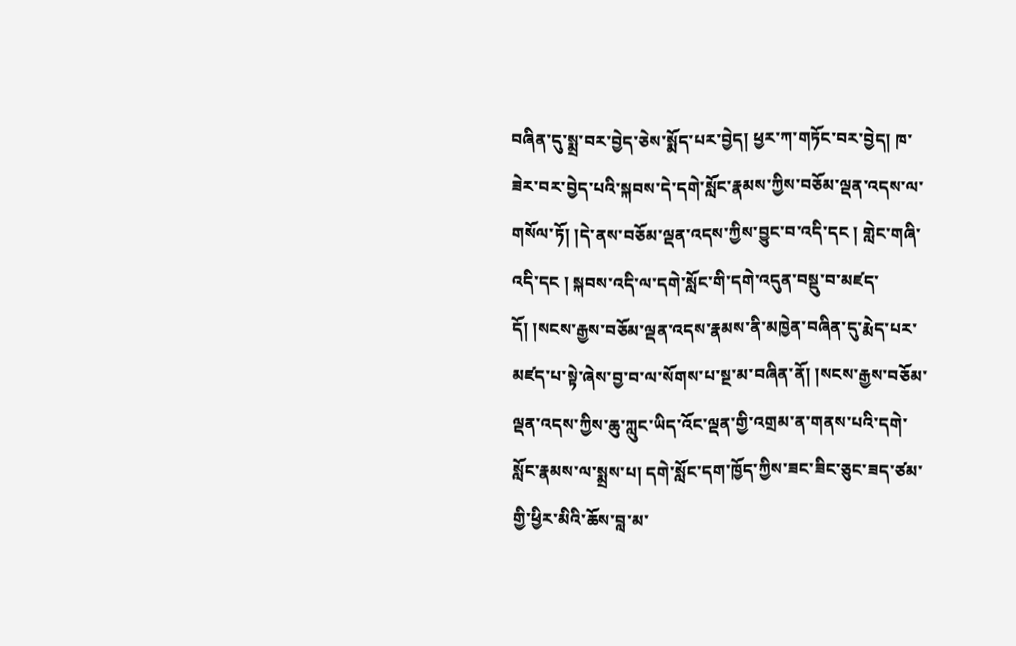བཞིན་དུ་སྨྲ་བར་བྱེད་ཅེས་སྨོད་པར་བྱེད། ཕྱར་ཀ་གཏོང་བར་བྱེད། ཁ་ཟེར་བར་བྱེད་པའི་སྐབས་དེ་དགེ་སློང་རྣམས་ཀྱིས་བཅོམ་ལྡན་འདས་ལ་གསོལ་ཏོ། །དེ་ནས་བཅོམ་ལྡན་འདས་ཀྱིས་བྱུང་བ་འདི་དང ། གླེང་གཞི་འདི་དང ། སྐབས་འདི་ལ་དགེ་སློང་གི་དགེ་འདུན་བསྡུ་བ་མཛད་དོ། །སངས་རྒྱས་བཅོམ་ལྡན་འདས་རྣམས་ནི་མཁྱེན་བཞིན་དུ་རྨེད་པར་མཛད་པ་སྟེ་ཞེས་བྱ་བ་ལ་སོགས་པ་སྔ་མ་བཞིན་ནོ། །སངས་རྒྱས་བཅོམ་ལྡན་འདས་ཀྱིས་ཆུ་ཀླུང་ཡིད་འོང་ལྡན་གྱི་འགྲམ་ན་གནས་པའི་དགེ་སློང་རྣམས་ལ་སྨྲས་པ། དགེ་སློང་དག་ཁྱོད་ཀྱིས་ཟང་ཟིང་ཅུང་ཟད་ཙམ་གྱི་ཕྱིར་མིའི་ཆོས་བླ་མ་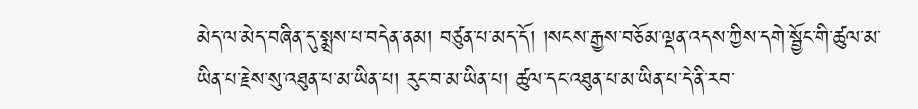མེད་ལ་མེད་བཞིན་དུ་སྨྲས་པ་བདེན་ནམ། བཙུན་པ་མད་དོ། །སངས་རྒྱས་བཅོམ་ལྡན་འདས་ཀྱིས་དགེ་སྦྱོང་གི་ཚུལ་མ་ཡིན་པ་རྗེས་སུ་འཐུན་པ་མ་ཡིན་པ། རུང་བ་མ་ཡིན་པ། ཚུལ་དང་འཐུན་པ་མ་ཡིན་པ་དེ་ནི་རབ་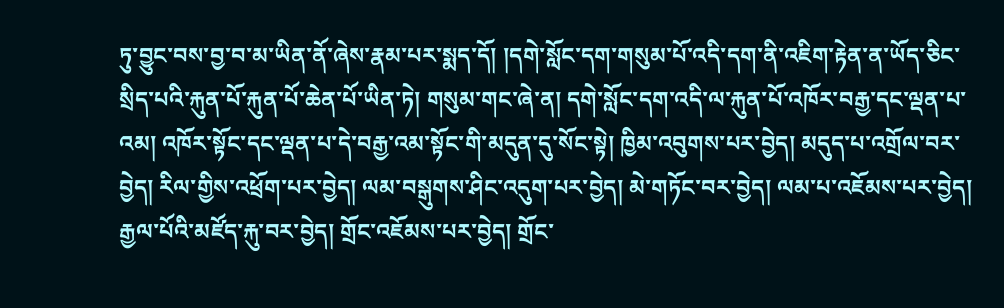ཏུ་བྱུང་བས་བྱ་བ་མ་ཡིན་ནོ་ཞེས་རྣམ་པར་སྨད་དོ། །དགེ་སློང་དག་གསུམ་པོ་འདི་དག་ནི་འཇིག་རྟེན་ན་ཡོད་ཅིང་སྲིད་པའི་རྐུན་པོ་རྐུན་པོ་ཆེན་པོ་ཡིན་ཏེ། གསུམ་གང་ཞེ་ན། དགེ་སློང་དག་འདི་ལ་རྐུན་པོ་འཁོར་བརྒྱ་དང་ལྡན་པ་འམ། འཁོར་སྟོང་དང་ལྡན་པ་དེ་བརྒྱ་འམ་སྟོང་གི་མདུན་དུ་སོང་སྟེ། ཁྱིམ་འབུགས་པར་བྱེད། མདུད་པ་འགྲོལ་བར་བྱེད། རིལ་གྱིས་འཕྲོག་པར་བྱེད། ལམ་བསྒུགས་ཤིང་འདུག་པར་བྱེད། མེ་གཏོང་བར་བྱེད། ལམ་པ་འཇོམས་པར་བྱེད། རྒྱལ་པོའི་མཛོད་རྐུ་བར་བྱེད། གྲོང་འཇོམས་པར་བྱེད། གྲོང་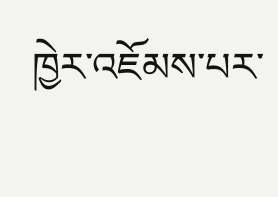ཁྱེར་འཇོམས་པར་